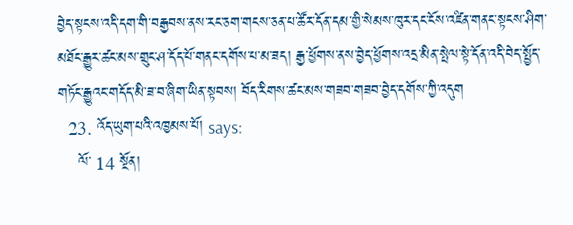བྱེད་སྟངས་འདི་དག་གི་བརྒྱབས་ནས་རང་ཅག་གངས་ཅན་པ་ཚོར་དོན་དམ་གྱི་སེམས་ཁུར་དང་ངོས་འཛིན་གནང་སྟངས་ཤིག་མཐོང་རྒྱུར་ཚང་མས་གྲུང་ཤ་དོད་པོ་གནང་དགོས་པ་མ་ཟད། རྒྱ་ཕྱོགས་ནས་བྱེད་ཕྱོགས་འདྲ་མིན་སྤེལ་སྟེ་དོན་འདི་བེད་སྤྱོད་གཏོང་རྒྱུའང་གདོད་མི་ཟ་བ་ཞིག་ཡིན་སྟབས། བོད་རིགས་ཚང་མས་གཟབ་གཟབ་བྱེད་དགོས་ཀྱི་འདུག
  23. འོད་ཡུག་པའི་འཁྱམས་པོ། says:
    ལོ་ 14 སྔོན།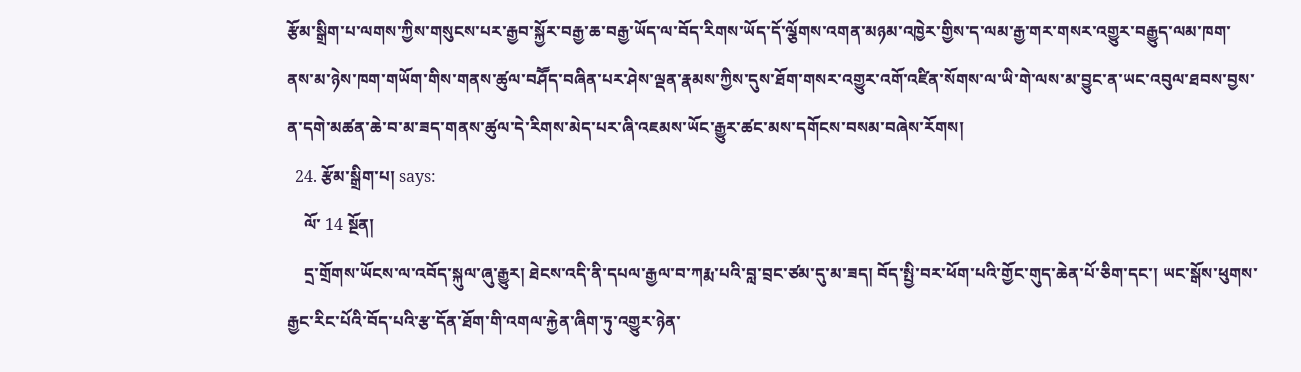རྩོམ་སྒྲིག་པ་ལགས་ཀྱིས་གསུངས་པར་རྒྱབ་སྐྱོར་བརྒྱ་ཆ་བརྒྱ་ཡོད་ལ་བོད་རིགས་ཡོད་དོ་ལྕོགས་འགན་མཉམ་འཁྱེར་གྱིས་ད་ལམ་རྒྱ་གར་གསར་འགྱུར་བརྒྱུད་ལམ་ཁག་ནས་མ་ཉེས་ཁག་གཡོག་གིས་གནས་ཚུལ་བཤཽད་བཞིན་པར་ཤེས་ལྡན་རྣམས་ཀྱིས་དུས་ཐོག་གསར་འགྱུར་འགོ་འཛིན་སོགས་ལ་ཡི་གེ་ལས་མ་བྱུང་ན་ཡང་འབུལ་ཐབས་བྱས་ན་དགེ་མཚན་ཆེ་བ་མ་ཟད་གནས་ཚུལ་དེ་རིགས་མེད་པར་ཞི་འཇམས་ཡོང་རྒྱུར་ཚང་མས་དགོངས་བསམ་བཞེས་རོགས།
  24. རྩོམ་སྒྲིག་པ། says:
    ལོ་ 14 སྔོན།
    དྲ་གྲོགས་ཡོངས་ལ་འབོད་སྐུལ་ཞུ་རྒྱུར། ཐེངས་འདི་ནི་དཔལ་རྒྱལ་བ་ཀརྨ་པའི་བླ་བྲང་ཙམ་དུ་མ་ཟད། བོད་སྤྱི་བར་ཕོག་པའི་གྱོང་གུད་ཆེན་པོ་ཅིག་དང་། ཡང་སྒོས་ཕུགས་རྒྱང་རིང་པོའི་བོད་པའི་རྩ་དོན་ཐོག་གི་འགལ་རྐྱེན་ཞིག་ཏུ་འགྱུར་ཉེན་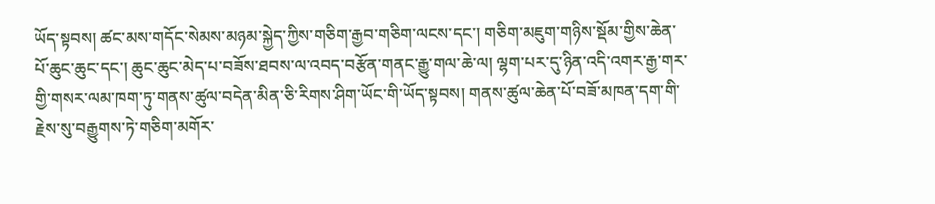ཡོད་སྟབས། ཚང་མས་གདོང་སེམས་མཉམ་སྐྱེད་ཀྱིས་གཅིག་རྒྱབ་གཅིག་ལངས་དང་། གཅིག་མཇུག་གཉིས་སྡོམ་གྱིས་ཆེན་པོ་ཆུང་ཆུང་དང་། ཆུང་ཆུང་མེད་པ་བཟོས་ཐབས་ལ་འབད་བརྩོན་གནང་རྒྱུ་གལ་ཆེ་ལ། ལྷག་པར་དུ་ཉིན་འདི་འགར་རྒྱ་གར་གྱི་གསར་ལམ་ཁག་ཏུ་གནས་ཚུལ་བདེན་མིན་ཅི་རིགས་ཤིག་ཡོང་གི་ཡོད་སྟབས། གནས་ཚུལ་ཆེན་པོ་བཟོ་མཁན་དག་གི་རྗེས་སུ་བརྒྱུགས་ཏེ་གཅིག་མགོར་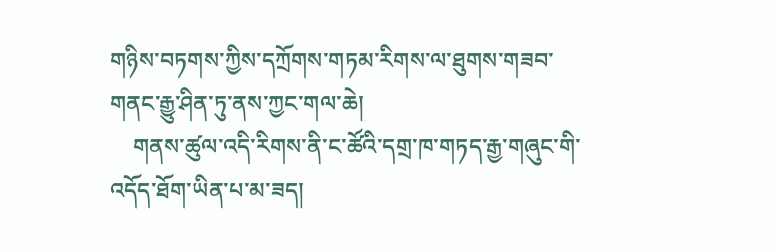གཉིས་བཏགས་ཀྱིས་དཀྲོགས་གཏམ་རིགས་ལ་ཐུགས་གཟབ་གནང་རྒྱུ་ཤིན་ཏུ་ནས་ཀྱང་གལ་ཆེ།
    གནས་ཚུལ་འདི་རིགས་ནི་ང་ཚོའི་དགྲ་ཁ་གཏད་རྒྱ་གཞུང་གི་འདོད་ཐོག་ཡིན་པ་མ་ཟད།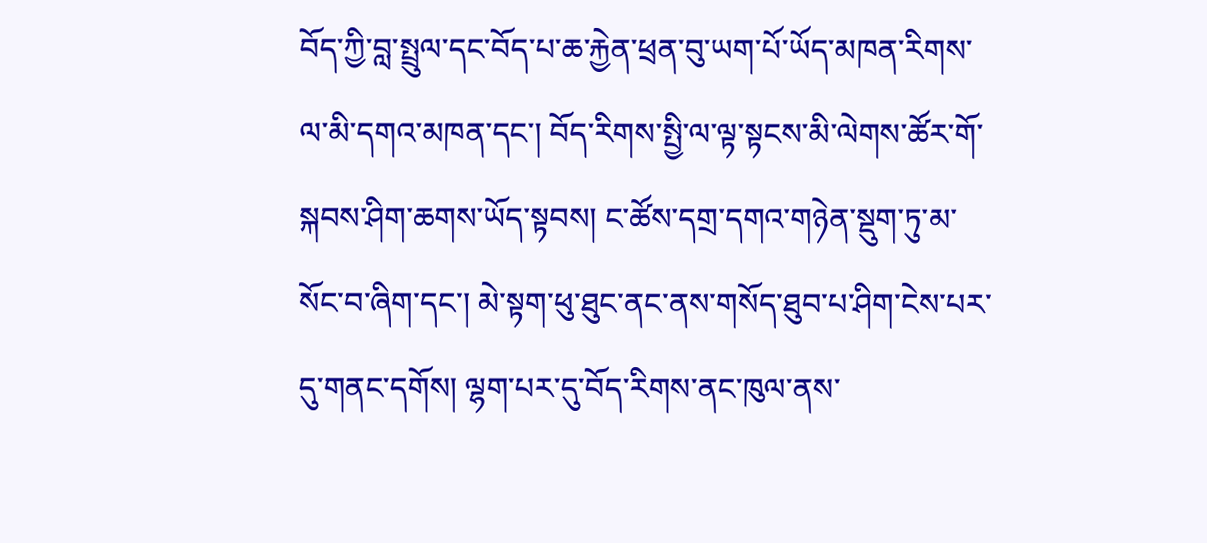བོད་ཀྱི་བླ་སྤྲུལ་དང་བོད་པ་ཆ་རྐྱེན་ཕྲན་བུ་ཡག་པོ་ཡོད་མཁན་རིགས་ལ་མི་དགའ་མཁན་དང་། བོད་རིགས་སྤྱི་ལ་ལྟ་སྟངས་མི་ལེགས་ཚོར་གོ་སྐབས་ཤིག་ཆགས་ཡོད་སྟབས། ང་ཚོས་དགྲ་དགའ་གཉེན་སྡུག་ཏུ་མ་སོང་བ་ཞིག་དང་། མེ་སྟག་ཕུ་ཐུང་ནང་ནས་གསོད་ཐུབ་པ་ཤིག་ངེས་པར་དུ་གནང་དགོས། ལྷག་པར་དུ་བོད་རིགས་ནང་ཁུལ་ནས་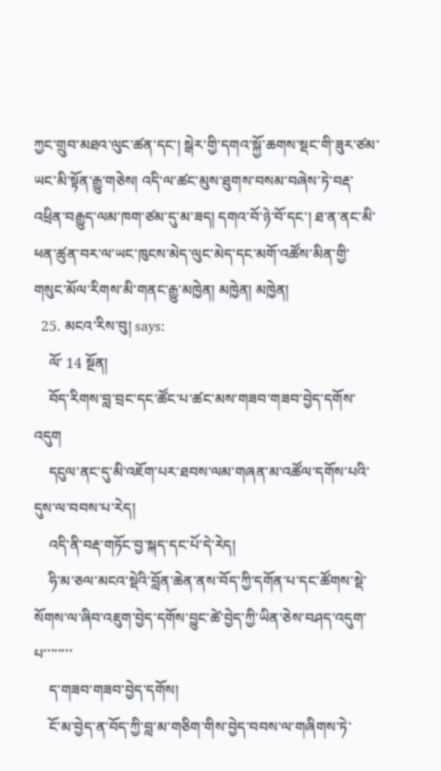ཀྱང་གྲུབ་མཐའ་ལུང་ཚན་དང་། སྒེར་གྱི་དགའ་སྐྱོ་ཆགས་སྡང་གི་ཟུར་ཙམ་ཡང་མི་སྟོན་རྒྱུ་གཅེས། འདི་ལ་ཚང་མུས་ཐུགས་བསམ་བཞེས་ཏེ་བརྡ་འཕྲིན་བརྒྱུད་ལམ་ཁག་ཙམ་དུ་མ་ཟད། དགའ་བོ་ཉེ་བོ་དང་། ཐ་ན་ནང་མི་ཕན་ཚུན་བར་ལ་ཡང་ཁུངས་མེད་ལུང་མེད་དང་མགོ་འཚོས་མིན་གྱི་གསུང་མོལ་རིགས་མི་གནང་རྒྱུ་མཁྱེན། མཁྱེན། མཁྱེན།
  25. མངའ་རིས་བུ། says:
    ལོ་ 14 སྔོན།
    བོད་རིགས་བླ་བྲང་དང་ཚོང་པ་ཚང་མས་གཟབ་གཟབ་བྱེད་དགོས་འདུག
    དངུལ་ནང་དུ་མི་འཇོག་པར་ཐབས་ལམ་གཞན་མ་འཚོལ་དགོས་པའི་དུས་ལ་བབས་པ་རེད།
    འདི་ནི་བརྡ་གཏོང་བྱ་སྐད་དང་པོ་དེ་རེད།
    ཧི་མ་ཅལ་མངའ་སྡེའི་བློན་ཆེན་ནས་བོད་ཀྱི་དགོན་པ་དང་ཚོགས་སྡེ་སོགས་ལ་ཞིབ་འཇུག་བྱེད་དགོས་བྱུང་ཚེ་བྱེད་ཀྱི་ཡིན་ཅེས་བཤད་འདུག་པ་་་་་་་་
    ད་གཟབ་གཟབ་བྱེད་དགོས།
    ངོ་མ་བྱེད་ན་བོད་ཀྱི་བླ་མ་གཅིག་གིས་བྱེད་བབས་ལ་གཞིགས་ཏེ་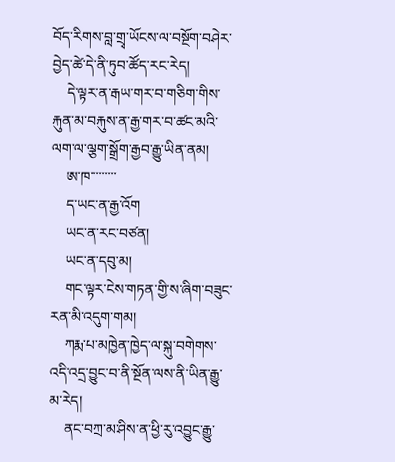བོད་རིགས་བླ་གྲྭ་ཡོངས་ལ་བསྔོག་བཤེར་བྱེད་ཚེ་དེ་ནི་ཏུབ་ཚོད་རང་རེད།
    དེ་ལྟར་ན་རྒཡ་གར་བ་གཅིག་གིས་རྐུན་མ་བརྐུས་ན་རྒྱ་གར་བ་ཚང་མའི་ལག་ལ་ལྕག་སྒྲོག་རྒྱབ་རྒྱུ་ཡིན་ནམ།
    ཨ་ཁ་་་་་་་་་
    ད་ཡང་ན་རྒྱ་འོག
    ཡང་ན་རང་བཙན།
    ཡང་ན་དབུ་མ།
    གང་ལྟར་ངེས་གཏན་གྱི་ས་ཞིག་བཟུང་རན་མི་འདུག་གམ།
    ཀརྨ་པ་མཁྱེན་ཁྱེད་ལ་སྐུ་བགེགས་འདི་འདྲ་བྱུང་བ་ནི་སྔོན་ལས་ནི་ཡིན་རྒྱུ་མ་རེད།
    ནང་བཀྲ་མ་ཤིས་ན་ཕྱི་རུ་འབྱུང་རྒྱུ་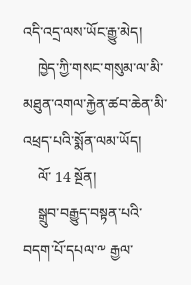འདི་འདྲ་ལས་ཡོང་རྒྱུ་མེད།
    ཁྱེད་ཀྱི་གསང་གསུམ་ལ་མི་མཐུན་འགལ་རྐྱེན་ཚབ་ཆེན་མི་འཕྲད་པའི་སྨོན་ལམ་ཡོད།
    ལོ་ 14 སྔོན།
    སྒྲུབ་བརྒྱུད་བསྟན་པའི་བདག་པོ་དཔལ་༸ རྒྱལ་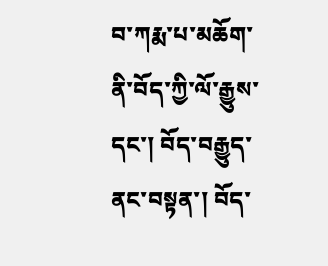བ་ཀརྨ་པ་མཆོག་ནི་བོད་ཀྱི་ལོ་རྒྱུས་དང་། བོད་བརྒྱུད་ནང་བསྟན་། བོད་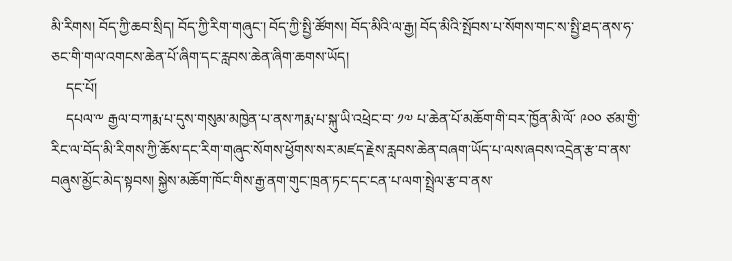མི་རིགས། བོད་ཀྱི་ཆབ་སྲིད། བོད་ཀྱི་རིག་གཞུང་། བོད་ཀྱི་སྤྱི་ཚོགས། བོད་མིའི་ལ་རྒྱ། བོད་མིའི་སྤོབས་པ་སོགས་གང་ས་སྤྱི་ཐད་ནས་ཧ་ཅང་གི་གལ་འགངས་ཆེན་པོ་ཞིག་དང་རླབས་ཆེན་ཞིག་ཆགས་ཡོད།
    དང་པོ།
    དཔལ་༸ རྒྱལ་བ་ཀརྨ་པ་དུས་གསུམ་མཁྱེན་པ་ནས་ཀརྨ་པ་སྐུ་ཡི་འཕྲེང་བ་ ༡༧ པ་ཆེན་པོ་མཆོག་གི་བར་ཁྱོན་མི་ལོ་ ༩༠༠ ཙམ་གྱི་རིང་ལ་བོད་མི་རིགས་ཀྱི་ཆོས་དང་རིག་གཞུང་སོགས་ཕྱོགས་སར་མཛད་རྗེས་རླབས་ཆེན་བཞག་ཡོད་པ་ལས་ཞབས་འདྲེན་རྩ་བ་ནས་བཞུས་མྱོང་མེད་སྟབས། སྐྱེས་མཆོག་ཁོང་གིས་རྒྱ་ནག་གུང་ཁྲན་ཏང་དང་ངན་པ་ལག་སྤྲེལ་རྩ་བ་ནས་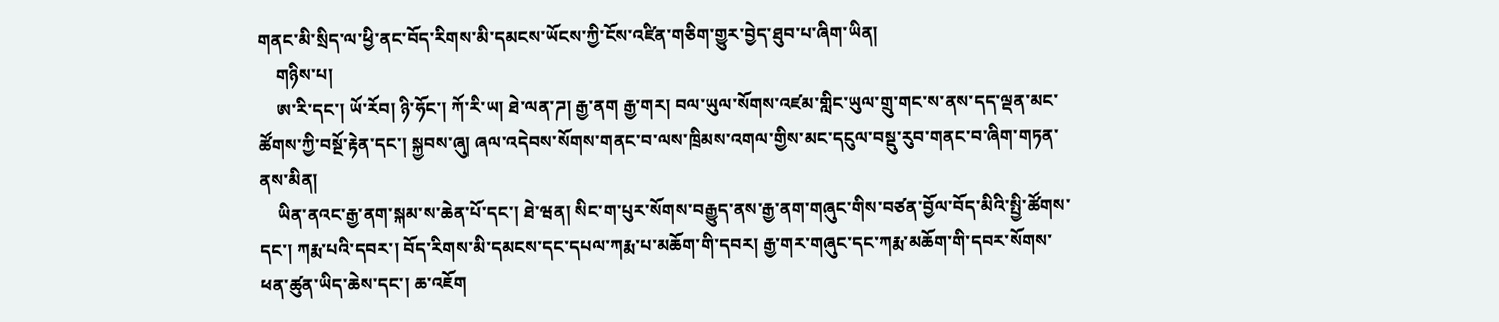གནང་མི་སྲིད་ལ་ཕྱི་ནང་བོད་རིགས་མི་དམངས་ཡོངས་ཀྱི་ངོས་འཛིན་གཅིག་གྱུར་བྱེད་ཐུབ་པ་ཞིག་ཡིན།
    གཉིས་པ།
    ཨ་རི་དང་། ཡོ་རོབ། ཉི་ཧོང་། ཀོ་རི་ཡ། ཐེ་ལན་ཌ། རྒྱ་ནག རྒྱ་གར། བལ་ཡུལ་སོགས་འཛམ་གླིང་ཡུལ་གྲུ་གང་ས་ནས་དད་ལྡན་མང་ཚོགས་ཀྱི་བསྔོ་རྟེན་དང་། སྐྱབས་ཞུ། ཞལ་འདེབས་སོགས་གནང་བ་ལས་ཁྲིམས་འགལ་གྱིས་མང་དངུལ་བསྡུ་རུབ་གནང་བ་ཞིག་གཏན་ནས་མིན།
    ཡིན་ནའང་རྒྱ་ནག་སྐམ་ས་ཆེན་པོ་དང་། ཐེ་ཝན། སིང་ག་པུར་སོགས་བརྒྱུད་ནས་རྒྱ་ནག་གཞུང་གིས་བཙན་བྱོལ་བོད་མིའི་སྤྱི་ཚོགས་དང་། ཀརྨ་པའི་དབར་། བོད་རིགས་མི་དམངས་དང་དཔལ་ཀརྨ་པ་མཆོག་གི་དབར། རྒྱ་གར་གཞུང་དང་ཀརྨ་མཆོག་གི་དབར་སོགས་ཕན་ཚུན་ཡིད་ཆེས་དང་། ཆ་འཇོག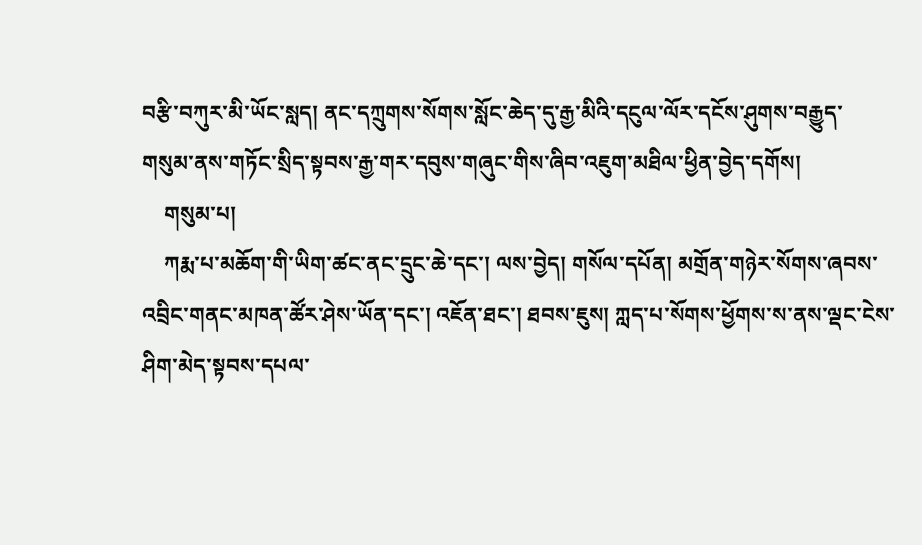བརྩི་བཀུར་མི་ཡོང་སླད། ནང་དཀྲུགས་སོགས་སློང་ཆེད་དུ་རྒྱ་མིའི་དངུལ་ལོར་དངོས་ཤུགས་བརྒྱུད་གསུམ་ནས་གཏོང་སྲིད་སྟབས་རྒྱ་གར་དབུས་གཞུང་གིས་ཞིབ་འཇུག་མཐིལ་ཕྱིན་བྱེད་དགོས།
    གསུམ་པ།
    ཀརྨ་པ་མཆོག་གི་ཡིག་ཚང་ནང་དྲུང་ཆེ་དང་། ལས་བྱེད། གསོལ་དཔོན། མགྲོན་གཉེར་སོགས་ཞབས་འབྲིང་གནང་མཁན་ཚོར་ཤེས་ཡོན་དང་། འཇོན་ཐང་། ཐབས་ཇུས། ཀླད་པ་སོགས་ཕྱོགས་ས་ནས་ལྡང་ངེས་ཤིག་མེད་སྟབས་དཔལ་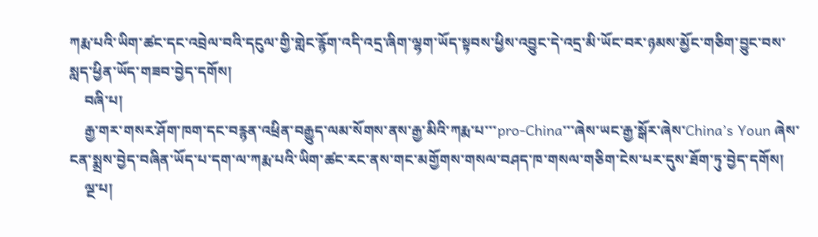ཀརྨ་པའི་ཡིག་ཚང་དང་འབྲེལ་བའི་དངུལ་གྱི་གླེང་རྙོག་འདི་འདྲ་ཞིག་ལྷག་ཡོད་སྟབས་ཕྱིས་འབྱུང་དེ་འདྲ་མི་ཡོང་བར་ཉམས་མྱོང་གཅིག་བྱུང་བས་སླད་ཕྱིན་ཡོད་གཟབ་བྱེད་དགོས།
    བཞི་པ།
    རྒྱ་གར་གསར་ཤོག་ཁག་དང་བརྙན་འཕྲིན་བརྒྱུད་ལམ་སོགས་ནས་རྒྱ་མིའི་ཀརྨ་པ་་་pro-China་་་ཞེས་ཡང་རྒྱ་སྒོར་ཞེས་China’s Youn ཞེས་ངན་སྨྲས་བྱེད་བཞིན་ཡོད་པ་དག་ལ་ཀརྨ་པའི་ཡིག་ཚང་རང་ནས་གང་མགྱོགས་གསལ་བཤད་ཁ་གསལ་གཅིག་ངེས་པར་དུས་ཐོག་ཏུ་བྱེད་དགོས།
    ལྔ་པ།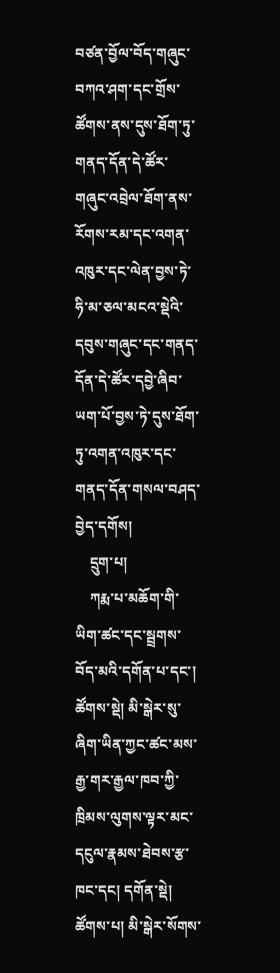བཙན་བྱོལ་བོད་གཞུང་བཀའ་ཤག་དང་གྲོས་ཚོགས་ནས་དུས་ཐོག་ཏུ་གནད་དོན་དེ་ཚོར་གཞུང་འབྲེལ་ཐོག་ནས་རོགས་རམ་དང་འགན་འཁུར་དང་ལེན་བྱས་ཏེ་ཧི་མ་ཅལ་མངའ་སྡེའི་དབུས་གཞུང་དང་གནད་དོན་དེ་ཚོར་དབྱེ་ཞིབ་ཡག་པོ་བྱས་ཏེ་དུས་ཐོག་ཏུ་འགན་འཁུར་དང་གནད་དོན་གསལ་བཤད་བྱེད་དགོས།
    དྲུག་པ།
    ཀརྨ་པ་མཆོག་གི་ཡིག་ཚང་དང་སྦྲགས་བོད་མའི་དགོན་པ་དང་། ཚོགས་སྡེ། མི་སྒེར་སུ་ཞིག་ཡིན་ཀྱང་ཚང་མས་རྒྱ་གར་རྒྱལ་ཁབ་ཀྱི་ཁྲིམས་ལུགས་ལྟར་མང་དངུལ་རྣམས་ཐེབས་རྩ་ཁང་དང། དགོན་སྡེ། ཚོགས་པ། མི་སྒེར་སོགས་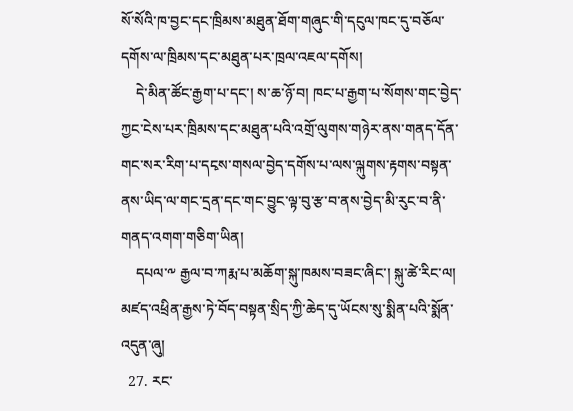སོ་སོའི་ཁ་བྱང་དང་ཁྲིམས་མཐུན་ཐོག་གཞུང་གི་དངུལ་ཁང་དུ་བཅོལ་དགོས་ལ་ཁྲིམས་དང་མཐུན་པར་ཁྲལ་འཇལ་དགོས།
    དེ་མིན་ཚོང་རྒྱག་པ་དང་། ས་ཆ་ཉོ་བ། ཁང་པ་རྒྱག་པ་སོགས་གང་བྱེད་ཀྱང་ངེས་པར་ཁྲིམས་དང་མཐུན་པའི་འགྲོ་ལུགས་གཉེར་ནས་གནད་དོན་གང་སར་རིག་པ་དངྭས་གསལ་བྱེད་དགོས་པ་ལས་ལྐུགས་རྟགས་བསྟན་ནས་ཡིད་ལ་གང་དྲན་དང་གང་བྱུང་ལྟ་བུ་རྩ་བ་ནས་བྱེད་མི་རུང་བ་ནི་གནད་འགག་གཅིག་ཡིན།
    དཔལ་༸ རྒྱལ་བ་ཀརྨ་པ་མཆོག་སྐུ་ཁམས་བཟང་ཞིང་། སྐུ་ཚེ་རིང་ལ། མཛད་འཕྲིན་རྒྱས་ཏེ་བོད་བསྟན་སྲིད་ཀྱི་ཆེད་དུ་ཡོངས་སུ་སྨིན་པའི་སྨོན་འདུན་ཞུ།
  27. རང་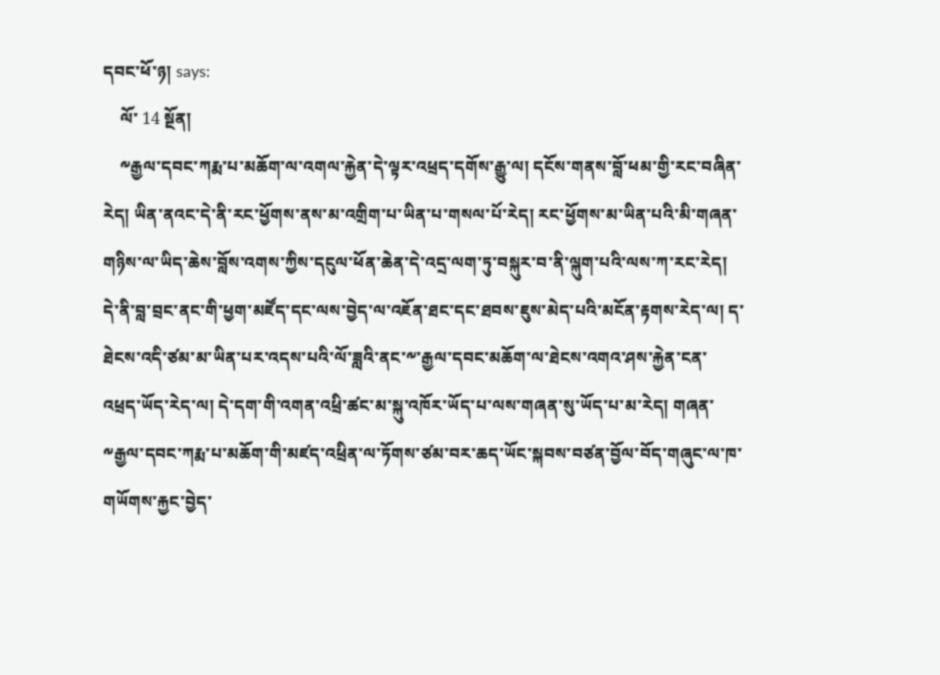དབང་ཕོ་ཉ། says:
    ལོ་ 14 སྔོན།
    ༸རྒྱལ་དབང་ཀརྨ་པ་མཆོག་ལ་འགལ་རྐྱེན་དེ་ལྟར་འཕྲད་དགོས་རྒྱུ་ལ། དངོས་གནས་བློ་ཕམ་གྱི་རང་བཞིན་རེད། ཡིན་ནའང་དེ་ནི་རང་ཕྱོགས་ནས་མ་འགྲིག་པ་ཡིན་པ་གསལ་པོ་རེད། རང་ཕྱོགས་མ་ཡིན་པའི་མི་གཞན་གཉིས་ལ་ཡིད་ཆེས་བློས་འགས་ཀྱིས་དངུལ་ཕོན་ཆེན་དེ་འདྲ་ལག་ཏུ་བསྐུར་བ་ནི་ལྐུག་པའི་ལས་ཀ་རང་རེད། དེ་ནི་བླ་བྲང་ནང་གི་ཕྱག་མཛོད་དང་ལས་བྱེད་ལ་འཇོན་ཐང་དང་ཐབས་ཇུས་མེད་པའི་མངོན་རྟགས་རེད་ལ། ད་ཐེངས་འདི་ཙམ་མ་ཡིན་པར་འདས་པའི་ལོ་ཟླའི་ནང་༸་རྒྱལ་དབང་མཆོག་ལ་ཐེངས་འགའ་ཤས་རྐྱེན་ངན་འཕྲད་ཡོད་རེད་ལ། དེ་དག་གི་འགན་འཕྲི་ཚང་མ་སྐུ་འཁོར་ཡོད་པ་ལས་གཞན་སུ་ཡོད་པ་མ་རེད། གཞན་༸རྒྱལ་དབང་ཀརྨ་པ་མཆོག་གི་མཛད་འཕྲིན་ལ་ཏོགས་ཙམ་བར་ཆད་ཡོང་སྐབས་བཙན་བྱོལ་བོད་གཞུང་ལ་ཁ་གཡོགས་རྐྱང་བྱེད་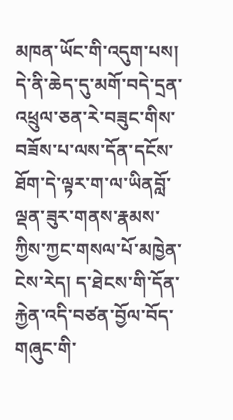མཁན་ཡོང་གི་འདུག་པས། དེ་ནི་ཆེད་དུ་མགོ་བདེ་དྲན་འཕྲུལ་ཅན་རེ་བཟུང་གིས་བཟོས་པ་ལས་དོན་དངོས་ཐོག་དེ་ལྟར་ག་ལ་ཡིནབློ་ལྡན་ཟུར་གནས་རྣམས་ཀྱིས་ཀྱང་གསལ་པོ་མཁྱེན་ངེས་རེད། ད་ཐེངས་གི་དོན་རྐྱེན་འདི་བཙན་བྱོལ་བོད་གཞུང་གི་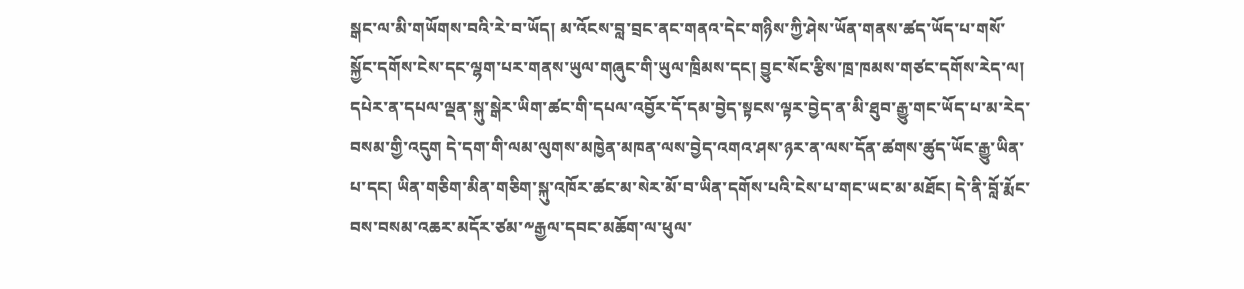སྒང་ལ་མི་གཡོགས་བའི་རེ་བ་ཡོད། མ་འོངས་བླ་བྲང་ནང་གནའ་དེང་གཉིས་ཀྱི་ཤེས་ཡོན་གནས་ཚད་ཡོད་པ་གསོ་སྐྱོང་དགོས་ངེས་དང་ལྷག་པར་གནས་ཡུལ་གཞུང་གི་ཡུལ་ཁྲིམས་དང། བྱུང་སོང་རྩིས་ཁྲ་ཁམས་གཙང་དགོས་རེད་ལ། དཔེར་ན་དཔལ་ལྡན་སྐུ་སྒེར་ཡིག་ཚང་གི་དཔལ་འབྱོར་དོ་དམ་བྱེད་སྟངས་ལྟར་བྱེད་ན་མི་ཐུབ་རྒྱུ་གང་ཡོད་པ་མ་རེད་བསམ་གྱི་འདུག དེ་དག་གི་ལམ་ལུགས་མཁྱེན་མཁན་ལས་བྱེད་འགའ་ཤས་ཉར་ན་ལས་དོན་ཚགས་ཚུད་ཡོང་རྒྱུ་ཡིན་པ་དང། ཡིན་གཅིག་མིན་གཅིག་སྐུ་འཁོར་ཚང་མ་སེར་མོ་བ་ཡིན་དགོས་པའི་ངེས་པ་གང་ཡང་མ་མཐོང། དེ་ནི་བློ་རྨོང་བས་བསམ་འཆར་མདོར་ཙམ་༸རྒྱལ་དབང་མཆོག་ལ་ཕུལ་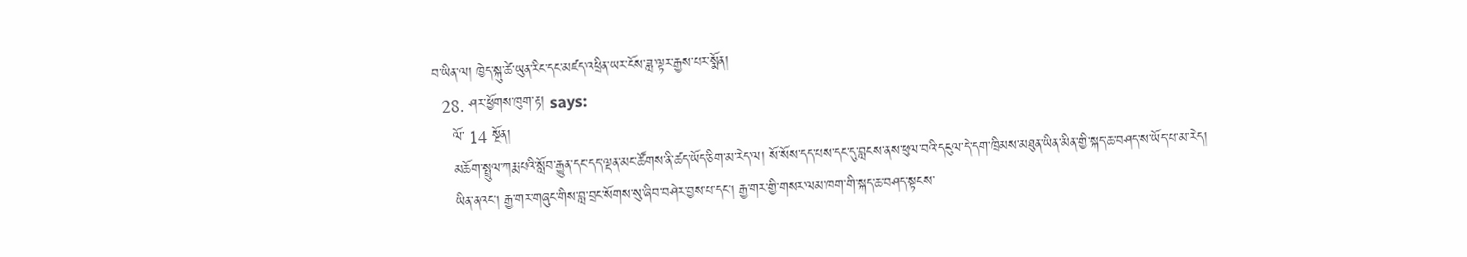བ་ཡིན་ལ། ཁྱེད་སྐུ་ཚེ་ཡུན་རིང་དང་མཛད་འཕྲིན་ཡར་ངོས་ཟླ་ལྟར་རྒྱས་པར་སྨོན།
  28. ཤར་ཕྱོགས་ཁུག་རྟ། says:
    ལོ་ 14 སྔོན།
    མཆོག་སྤྲུལ་ཀརྨ་པའི་སློབ་རྒྱུན་དང་དད་ལྡན་མང་ཚོགས་ནི་ཚད་ཡོད་ཅིག་མ་རེད་ལ། སོ་སོས་དད་པས་དང་དུ་བླངས་ནས་ཕུལ་བའི་དངུལ་དེ་དག་ཁྲིམས་མཐུན་ཡིན་མིན་གྱི་སྐད་ཆ་བཤད་ས་ཡོད་པ་མ་རེད།
    ཡིན་ནའང། རྒྱ་གར་གཞུང་གིས་བླ་བྲང་སོགས་སུ་ཞིབ་བཤེར་བྱས་པ་དང། རྒྱ་གར་གྱི་གསར་ལམ་ཁག་གི་སྐད་ཆ་བཤད་སྟངས་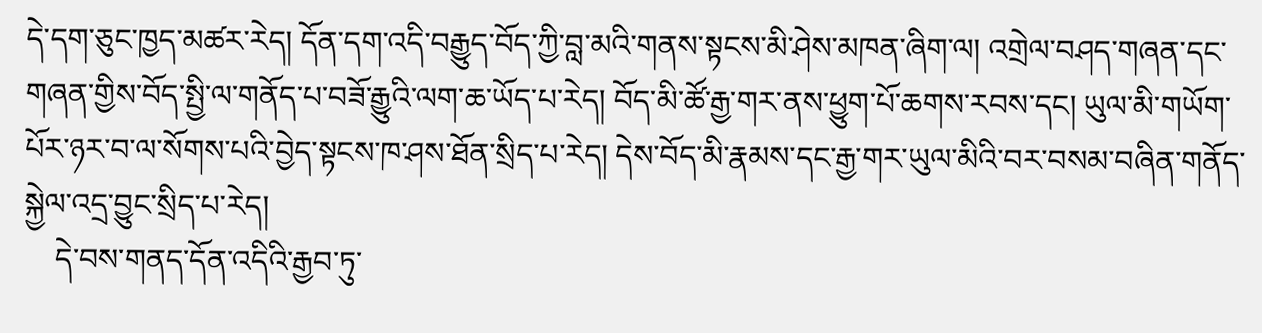དེ་དག་ཅུང་ཁྱད་མཚར་རེད། དོན་དག་འདི་བརྒྱུད་བོད་ཀྱི་བླ་མའི་གནས་སྟངས་མི་ཤེས་མཁན་ཞིག་ལ། འགྲེལ་བཤད་གཞན་དང་གཞན་གྱིས་བོད་སྤྱི་ལ་གནོད་པ་བཟོ་རྒྱུའི་ལག་ཆ་ཡོད་པ་རེད། བོད་མི་ཚོ་རྒྱ་གར་ནས་ཕྱུག་པོ་ཆགས་རབས་དང། ཡུལ་མི་གཡོག་པོར་ཉར་བ་ལ་སོགས་པའི་བྱེད་སྟངས་ཁ་ཤས་ཐོན་སྲིད་པ་རེད། དེས་བོད་མི་རྣམས་དང་རྒྱ་གར་ཡུལ་མིའི་བར་བསམ་བཞིན་གནོད་སྐྱེལ་འདྲ་བྱུང་སྲིད་པ་རེད།
    དེ་བས་གནད་དོན་འདིའི་རྒྱབ་ཏུ་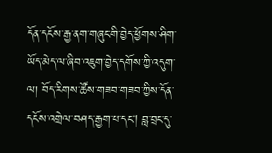དོན་དངོས་རྒྱ་ནག་གཞུང་གི་བྱེད་ཕྱོགས་ཤིག་ཡོད་མེད་ལ་ཞིབ་འཇུག་བྱེད་དགོས་ཀྱི་འདུག་ལ། བོད་རིགས་ཚོས་གཟབ་གཟབ་ཀྱིས་དོན་དངོས་འགྲེལ་བཤད་རྒྱག་པ་དང། བླ་བྲང་དུ་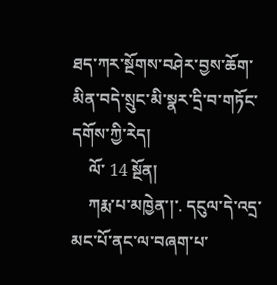ཐད་ཀར་སྔོགས་བཤེར་བྱས་ཆོག་མིན་བདེ་སྲུང་མི་སྣར་དྲི་བ་གཏོང་དགོས་ཀྱི་རེད།
    ལོ་ 14 སྔོན།
    ཀརྨ་པ་མཁྱེན་།་. དངུལ་དེ་འདྲ་མང་པོ་ནང་ལ་བཞག་པ་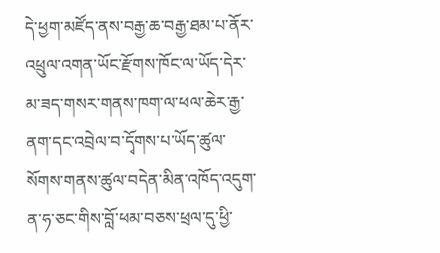དེ་ཕྱག་མཛོད་ནས་བརྒྱ་ཆ་བརྒྱ་ཐམ་པ་ནོར་འཕྲུལ་འགན་ཡོང་རྫོགས་ཁོང་ལ་ཡོད་དེར་མ་ཟད་གསར་གནས་ཁག་ལ་ཕལ་ཆེར་རྒྱ་ནག་དང་འབྲེལ་བ་དྭོགས་པ་ཡོད་ཚུལ་སོགས་གནས་ཚུལ་བདེན་མིན་འཁོད་འདུག་ན་ཧ་ཅང་གིས་བློ་ཕམ་བཅས་ཕྲལ་དུ་ཕྱི་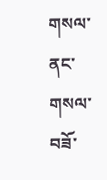གསལ་ནང་གསལ་བཟོ་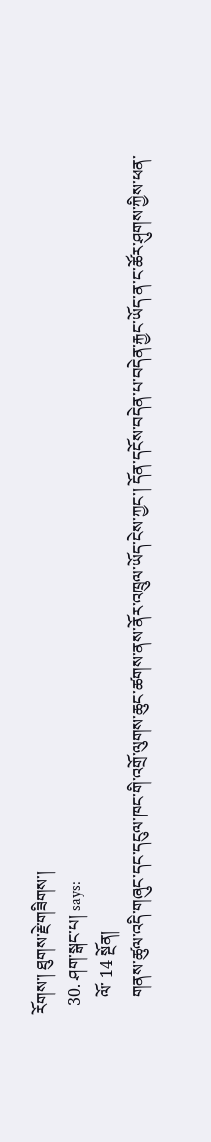རོགས་། ཐུགས་རྗེ་གཟིགས་།
  30. ཤག་སྒང་པ། says:
    ལོ་ 14 སྔོན།
    གནས་ཚུལ་འདི་གཞུང་དང་དངུལ་ཁང་གི་འགྲོ་ལུགས་ཆུང་ཚགས་ནས་ནོར་འཁྲུལ་ཡོད་ངེས་ཀྱང་། དོན་དངོས་བདེན་པ་བདེན་རྐྱང་ཡོད་ན་ང་ཚོར་ཤུགས་ཀྱིས་ཕན་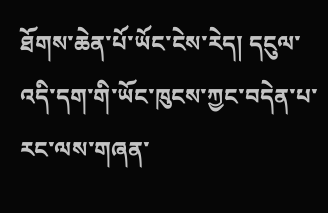ཐོགས་ཆེན་པོ་ཡོང་ངེས་རེད། དངུལ་འདི་དག་གི་ཡོང་ཁུངས་ཀྱང་བདེན་པ་རང་ལས་གཞན་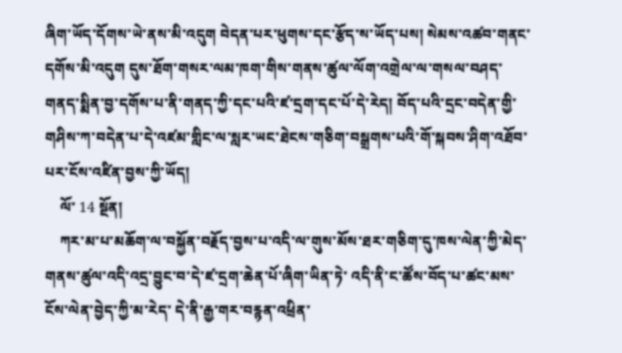ཞིག་ཡོད་དོགས་ཡེ་ནས་མི་འདུག བེདན་པར་ཕུགས་དང་རྩོད་ས་ཡོད་པས། སེམས་འཚབ་གནང་དགོས་མི་འདུག དུས་ཐོག་གསར་ལམ་ཁག་གིས་གནས་ཚུལ་ལོག་འགྲེལ་ལ་གསལ་བཤད་གནད་སྨིན་བྱ་དགོས་པ་ནི་གནད་ཀྱི་དང་པའི་ཛ་དྲག་དང་པོ་དེ་རེད། བོད་པའི་དྲང་བདེན་གྱི་གཤིས་ཀ་བདེན་པ་དེ་འཛམ་གླིང་ལ་སླར་ཡང་ཐེངས་གཅིག་བསྒྲགས་པའི་གོ་སྐབས་ཤིག་འཐོབ་པར་ངོས་འཛིན་བྱས་ཀྱི་ཡོད།
    ལོ་ 14 སྔོན།
    ཀར་མ་པ་མཆོག་ལ་བསྐྱོན་བརྗོད་བྱས་པ་འདི་ལ་གུས་མོས་ཐར་གཅིག་དུ་ཁས་ལེན་ཀྱི་མེད་ གནས་ཚུལ་འདི་འདྲ་བྱུང་བ་དེ་ཛ་དྲག་ཆེན་པོ་ཞིག་ཡིན་ཏེ་ འདི་ནི་ང་ཚོས་བོད་པ་ཚང་མས་ངོས་ལེན་བྱེད་ཀྱི་མ་རེད་ དེ་ནི་རྒྱ་གར་བརྙན་འཕྲིན་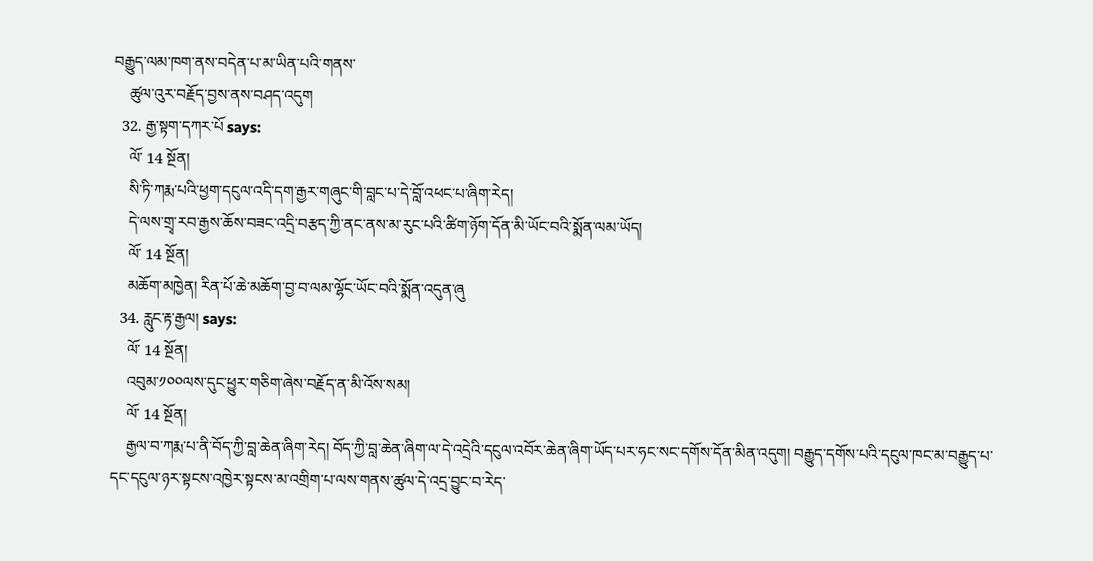བརྒྱུད་ལམ་ཁག་ནས་བདེན་པ་མ་ཡིན་པའི་གནས་
    ཚུལ་འུར་བརྗོད་བྱས་ནས་བཤད་འདུག
  32. རྒྱ་སྟག་དཀར་པོ says:
    ལོ་ 14 སྔོན།
    སི་ཏི་ཀརྨ་པའི་ཕྱག་དངུལ་འདི་དག་རྒྱར་གཞུང་གི་བླང་པ་དེ་བློ་འཕང་པ་ཞིག་རེད།
    དེ་ལས་གྲྭ་རབ་རྒྱས་ཆོས་བཟང་འདྲི་བརྩད་ཀྱི་ནང་ནས་མ་རུང་པའི་ཚིག་ཉོག་དོན་མི་ཡོང་བའི་སྨོན་ལམ་ཡོད།
    ལོ་ 14 སྔོན།
    མཆོག་མཁྱེན། རིན་པོ་ཆེ་མཆོག་བྱ་བ་ལམ་ལྷོང་ཡོང་བའི་སྨོན་འདུན་ཞུ
  34. རླུང་རྟ་རྒྱལ། says:
    ལོ་ 14 སྔོན།
    འབུམ་༡༠༠ལས་དུང་ཕྱུར་གཅིག་ཞེས་བརྗོད་ན་མི་འོས་སམ།
    ལོ་ 14 སྔོན།
    རྒྱལ་བ་ཀརྨ་པ་ནི་བོད་ཀྱི་བླ་ཆེན་ཞིག་རེད། བོད་ཀྱི་བླ་ཆེན་ཞིག་ལ་དེ་འདྲེའི་དངུལ་འབོར་ཆེན་ཞིག་ཡོད་པར་ཧང་སང་དགོས་དོན་མིན་འདུག། བརྒྱུད་དགོས་པའི་དངུལ་ཁང་མ་བརྒྱུད་པ་དང་དངུལ་ཉར་སྟངས་འཁྱེར་སྟངས་མ་འགྲིག་པ་ལས་གནས་ཚུལ་དེ་འདྲ་བྱུང་བ་རེད་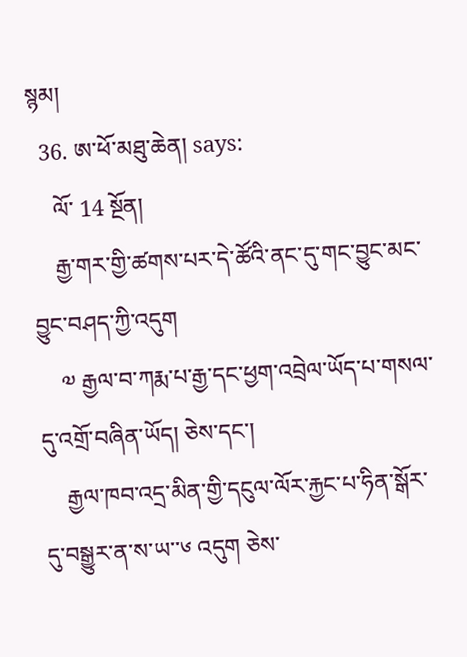སྙམ།
  36. ཨ་ཕོ་མཐུ་ཆེན། says:
    ལོ་ 14 སྔོན།
    རྒྱ་གར་གྱི་ཚགས་པར་དེ་ཚོའི་ནང་དུ་གང་བྱུང་མང་བྱུང་བཤད་ཀྱི་འདུག
    ༧ རྒྱལ་བ་ཀརྨ་པ་རྒྱ་དང་ཕྱག་འབྲེལ་ཡོད་པ་གསལ་དུ་འགྲོ་བཞིན་ཡོད། ཅེས་དང་།
    རྒྱལ་ཁབ་འདྲ་མིན་གྱི་དངུལ་ལོར་རྐྱང་པ་ཧིན་སྒོར་དུ་བསྒྱུར་ན་ས་ཡ་་༦ འདུག ཅེས་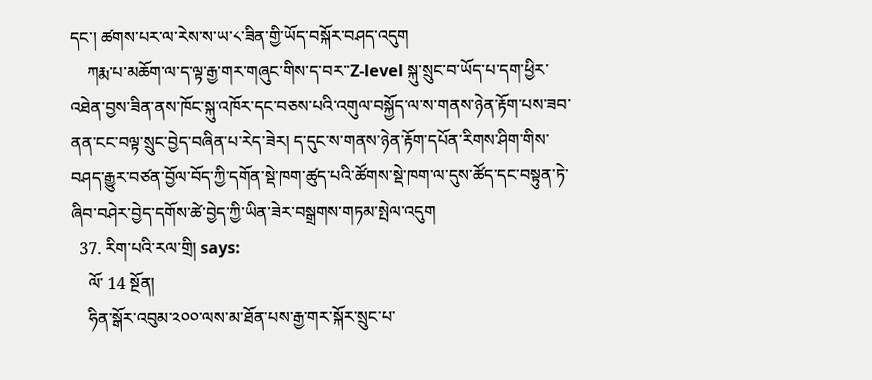དང་། ཚགས་པར་ལ་རེས་ས་ཡ་༨་ཟིན་གྱི་ཡོད་བསྐོར་བཤད་འདུག
    ཀརྨ་པ་མཆོག་ལ་ད་ལྟ་རྒྱ་གར་གཞུང་གིས་ད་བར་་Z-level སྐུ་སྲུང་བ་ཡོད་པ་དག་ཕྱིར་འཐེན་བྱས་ཟིན་ནས་ཁོང་སྐུ་འཁོར་དང་བཅས་པའི་འགུལ་བསྐྱོད་ལ་ས་གནས་ཉེན་རྟོག་པས་ཟབ་ནན་ངང་བལྟ་སྲུང་བྱེད་བཞིན་པ་རེད་ཟེར། ད་དུང་ས་གནས་ཉེན་རྟོག་དཔོན་རིགས་ཤིག་གིས་བཤད་རྒྱུར་བཙན་བྱོལ་བོད་ཀྱི་དགོན་སྡེ་ཁག་ཚུད་པའི་ཚོགས་སྡེ་ཁག་ལ་དུས་ཚོད་དང་བསྟུན་ཏེ་ཞིབ་བཤེར་བྱེད་དགོས་ཚེ་བྱེད་ཀྱི་ཡིན་ཟེར་བསྒྲགས་གཏམ་སྤེལ་འདུག
  37. རིག་པའི་རལ་གྲི། says:
    ལོ་ 14 སྔོན།
    ཧིན་སྒོར་འབུམ་༢༠༠་ལས་མ་ཐོན་པས་རྒྱ་གར་སྐོར་སྲུང་པ་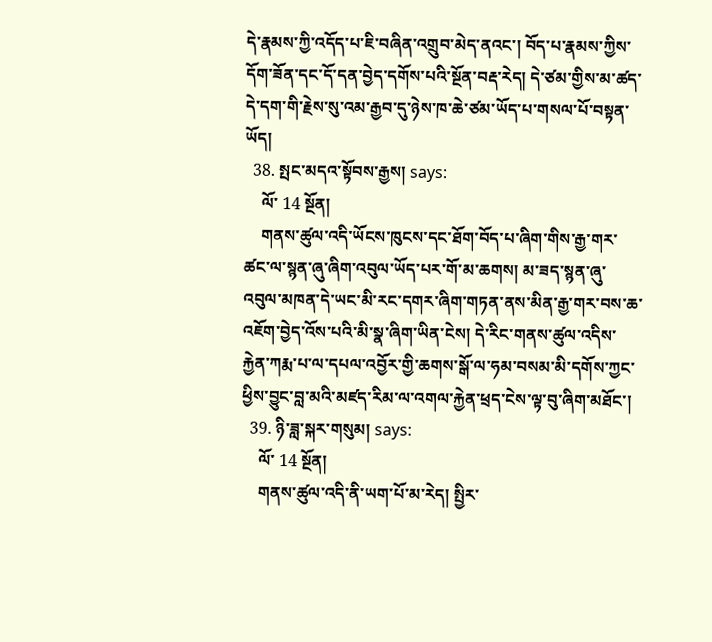དེ་རྣམས་ཀྱི་འདོད་པ་ཇི་བཞིན་འགྲུབ་མེད་ནའང་། བོད་པ་རྣམས་ཀྱིས་དོག་ཟོན་དང་དོ་དན་བྱེད་དགོས་པའི་སྔོན་བརྡ་རེད། དེ་ཙམ་གྱིས་མ་ཚད་དེ་དག་གི་རྗེས་སུ་འམ་རྒྱབ་དུ་ཉེས་ཁ་ཆེ་ཙམ་ཡོད་པ་གསལ་པོ་བསྟན་ཡོད།
  38. སྤང་མདའ་སྟོབས་རྒྱས། says:
    ལོ་ 14 སྔོན།
    གནས་ཚུལ་འདི་ཡོངས་ཁུངས་དང་ཐོག་བོད་པ་ཞིག་གིས་རྒྱ་གར་ཚང་ལ་སྙན་ཞུ་ཞིག་འབུལ་ཡོད་པར་གོ་མ་ཆགས། མ་ཟད་སྙན་ཞུ་འབུལ་མཁན་དེ་ཡང་མི་རང་དགར་ཞིག་གཏན་ནས་མིན་རྒྱ་གར་བས་ཆ་འཇོག་བྱེད་འོས་པའི་མི་སྣ་ཞིག་ཡིན་ངེས། དེ་རིང་གནས་ཚུལ་འདིས་རྐྱེན་ཀརྨ་པ་ལ་དཔལ་འབྱོར་གྱི་ཆགས་སྒོ་ལ་ཧམ་བསམ་མི་དགོས་ཀྱང་ཕྱིས་བྱུང་བླ་མའི་མཛད་རིམ་ལ་འགལ་རྐྱེན་ཕྲད་ངེས་ལྟ་བུ་ཞིག་མཐོང་།
  39. ཉི་ཟླ་སྐར་གསུམ། says:
    ལོ་ 14 སྔོན།
    གནས་ཚུལ་འདི་ནི་ཡག་པོ་མ་རེད། སྤྱིར་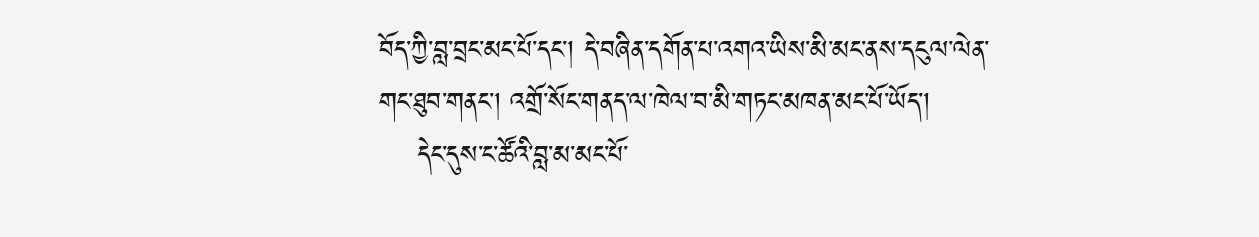བོད་ཀྱི་བླ་བྲང་མང་པོ་དང་། དེ་བཞིན་དགོན་པ་འགའ་ཡིས་མི་མང་ནས་དངུལ་ལེན་གང་ཐུབ་གནང་། འགྲོ་སོང་གནད་ལ་ཁེལ་བ་མི་གཏང་མཁན་མང་པོ་ཡོད་།
    དེང་དུས་ང་ཚོའི་བླ་མ་མང་པོ་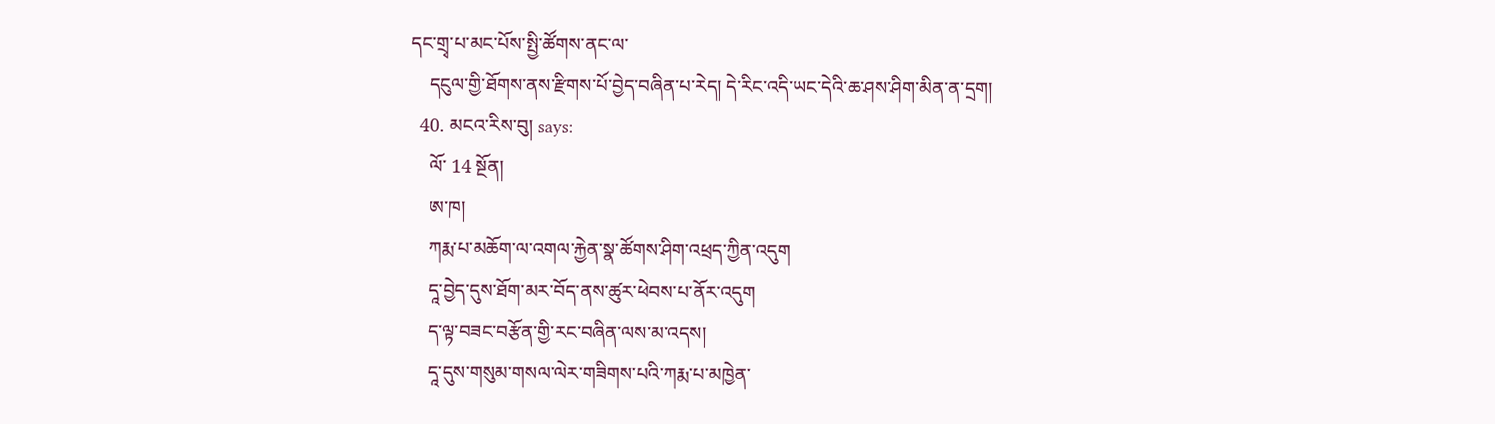དང་གྲྭ་པ་མང་པོས་སྤྱི་ཚོགས་ནང་ལ་
    དངུལ་གྱི་ཐོགས་ནས་རྫིགས་པོ་བྱེད་བཞིན་པ་རེད། དེ་རིང་འདི་ཡང་དེའི་ཆ་ཤས་ཤིག་མིན་ན་དྲག།
  40. མངའ་རིས་བུ། says:
    ལོ་ 14 སྔོན།
    ཨ་ཁ།
    ཀརྨ་པ་མཆོག་ལ་འགལ་རྐྱེན་སྣ་ཚོགས་ཤིག་འཕྲད་ཀྱིན་འདུག
    དཱ་བྱེད་དུས་ཐོག་མར་བོད་ནས་ཚུར་ཕེབས་པ་ནོར་འདུག
    ད་ལྟ་བཟང་བརྩོན་གྱི་རང་བཞིན་ལས་མ་འདས།
    དཱ་དུས་གསུམ་གསལ་ལེར་གཟིགས་པའི་ཀརྨ་པ་མཁྱེན་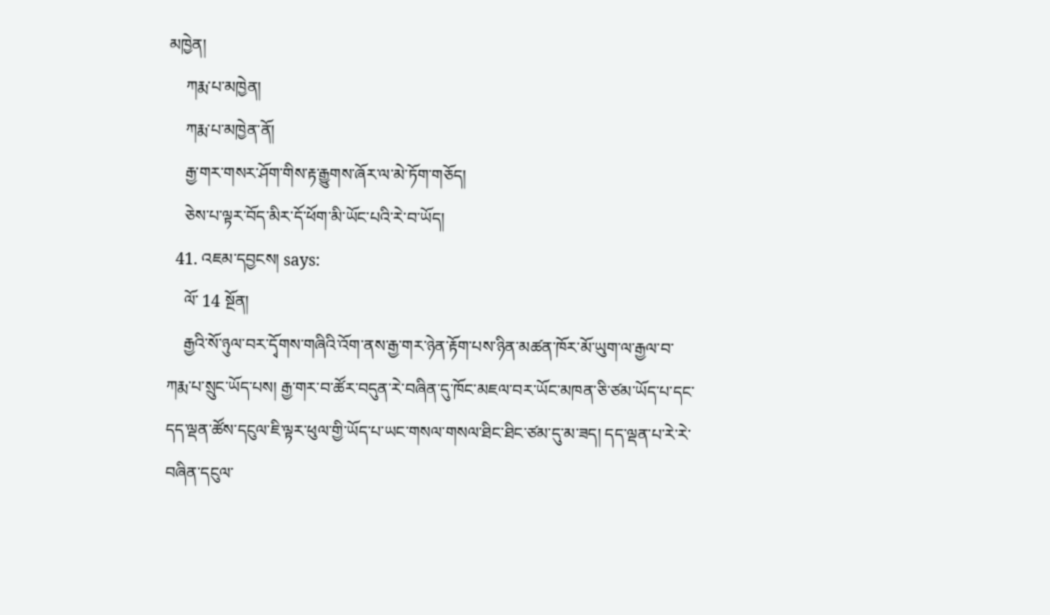མཁྱེན།
    ཀརྨ་པ་མཁྱེན།
    ཀརྨ་པ་མཁྱེན་ནོ།
    རྒྱ་གར་གསར་ཤོག་གིས་རྟ་རྒྱུགས་ཞོར་ལ་མེ་ཏོག་གཅོད།
    ཅེས་པ་ལྟར་བོད་མིར་དོ་ཕོག་མི་ཡོང་པའི་རེ་བ་ཡོད།
  41. འཇམ་དབྱངས། says:
    ལོ་ 14 སྔོན།
    རྒྱའི་སོ་ཉུལ་བར་དྭོགས་གཞིའི་འོག་ནས་རྒྱ་གར་ཉེན་རྟོག་པས་ཉིན་མཚན་ཁོར་མོ་ཡུག་ལ་རྒྱལ་བ་ཀརྨ་པ་སྲུང་ཡོད་པས། རྒྱ་གར་བ་ཚོར་བདུན་རེ་བཞིན་དུ་ཁོང་མཇལ་བར་ཡོང་མཁན་ཅི་ཙམ་ཡོད་པ་དང་དད་ལྡན་ཚོས་དངུལ་ཇི་ལྟར་ཕུལ་གྱི་ཡོད་པ་ཡང་གསལ་གསལ་ཐིང་ཐིང་ཙམ་དུ་མ་ཟད། དད་ལྡན་པ་རེ་རེ་བཞིན་དངུལ་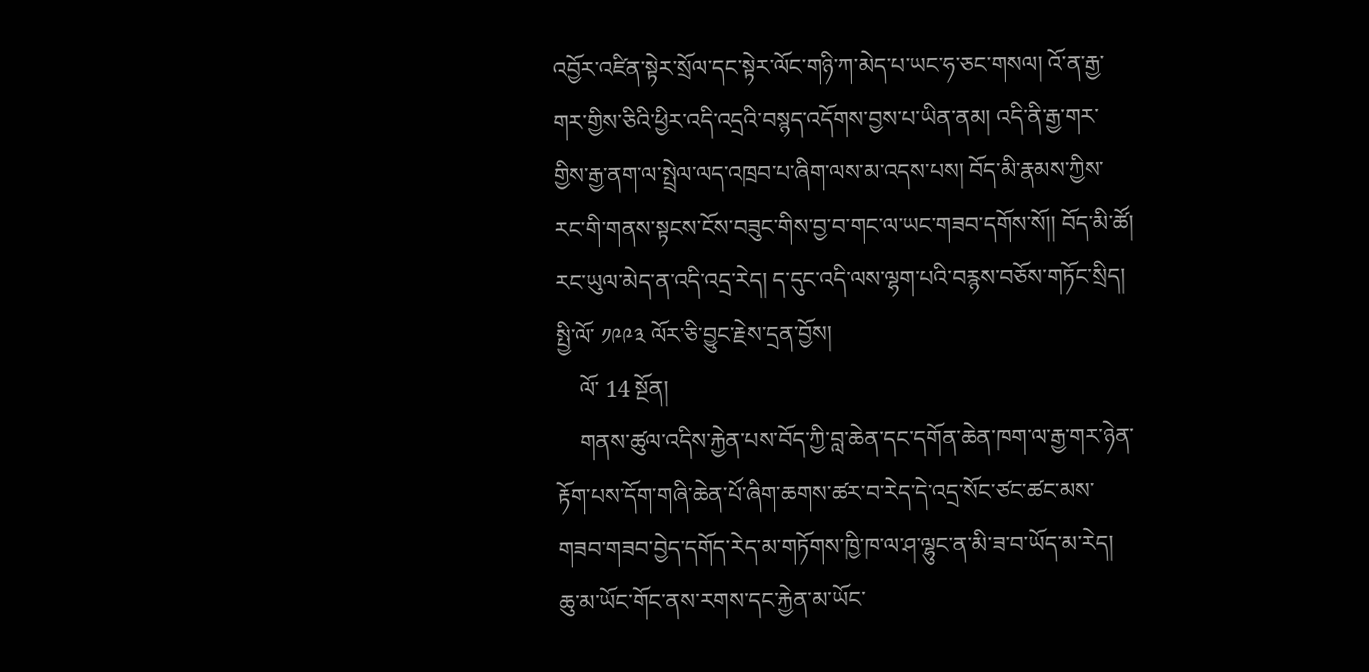འབྱོར་འཛིན་སྟེར་སྲོལ་དང་སྟེར་ལོང་གཉི་ཀ་མེད་པ་ཡང་ཧ་ཅང་གསལ། འོ་ན་རྒྱ་གར་གྱིས་ཅིའི་ཕྱིར་འདི་འདྲའི་བསྙད་འདོགས་བྱས་པ་ཡིན་ནམ། འདི་ནི་རྒྱ་གར་གྱིས་རྒྱ་ནག་ལ་སྤྲེལ་ལད་འཁྲབ་པ་ཞིག་ལས་མ་འདས་པས། བོད་མི་རྣམས་ཀྱིས་རང་གི་གནས་སྟངས་ངོས་བཟུང་གིས་བྱ་བ་གང་ལ་ཡང་གཟབ་དགོས་སོ།། བོད་མི་ཚོ། རང་ཡུལ་མེད་ན་འདི་འདྲ་རེད། ད་དུང་འདི་ལས་ལྷག་པའི་བརྙས་བཅོས་གཏོང་སྲིད། སྤྱི་ལོ་ ༡༩༩༣ ལོར་ཅི་བྱུང་རྗེས་དྲན་བྱོས།
    ལོ་ 14 སྔོན།
    གནས་ཚུལ་འདིས་རྐྱེན་པས་བོད་ཀྱི་བླ་ཆེན་དང་དགོན་ཆེན་ཁག་ལ་རྒྱ་གར་ཉེན་རྟོག་པས་དོག་གཞི་ཆེན་པོ་ཞིག་ཆགས་ཚར་བ་རེད་དེ་འདྲ་སོང་ཙང་ཚང་མས་གཟབ་གཟབ་བྱེད་དགོད་རེད་མ་གཏོགས་ཁྱི་ཁ་ལ་ཤ་ལྷུང་ན་མི་ཟ་བ་ཡོད་མ་རེད། ཆུ་མ་ཡོང་གོང་ནས་རགས་དང་རྐྱེན་མ་ཡོང་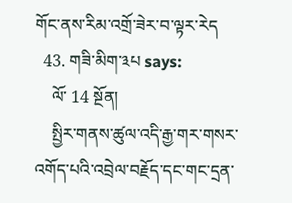གོང་ནས་རིམ་འགྲོ་ཟེར་བ་ལྟར་རེད
  43. གཟི་མིག་༣པ says:
    ལོ་ 14 སྔོན།
    སྤྱིར་གནས་ཚུལ་འདི་རྒྱ་གར་གསར་འགོད་པའི་འབྲེལ་བརྗོད་དང་གང་དྲན་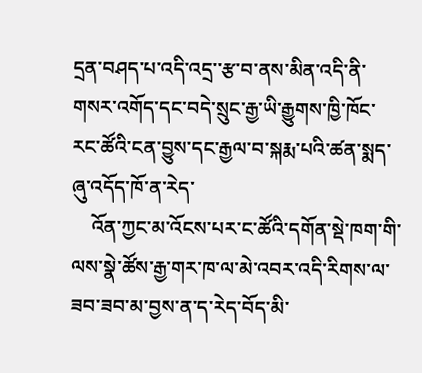དྲན་བཤད་པ་འདི་འདྲ་་རྩ་བ་ནས་མིན་འདི་ནི་གསར་འགོད་དང་བདེ་སྲུང་རྒྱ་ཡི་རྒྱུགས་ཁྱི་ཁོང་རང་ཚོའི་ངན་བྱུས་དང་རྒྱལ་བ་སྐརྨ་པའི་ཚན་སྨད་ཞུ་འདོད་ཁོ་ན་རེད་
    འོན་ཀྱང་མ་འོངས་པར་ང་ཚོའི་དགོན་སྡེ་ཁག་གི་ལས་སྣེ་ཚོས་རྒྱ་གར་ཁ་ལ་མེ་འབར་འདི་རིགས་ལ་ཟབ་ཟབ་མ་བྱས་ན་ད་རེད་བོད་མི་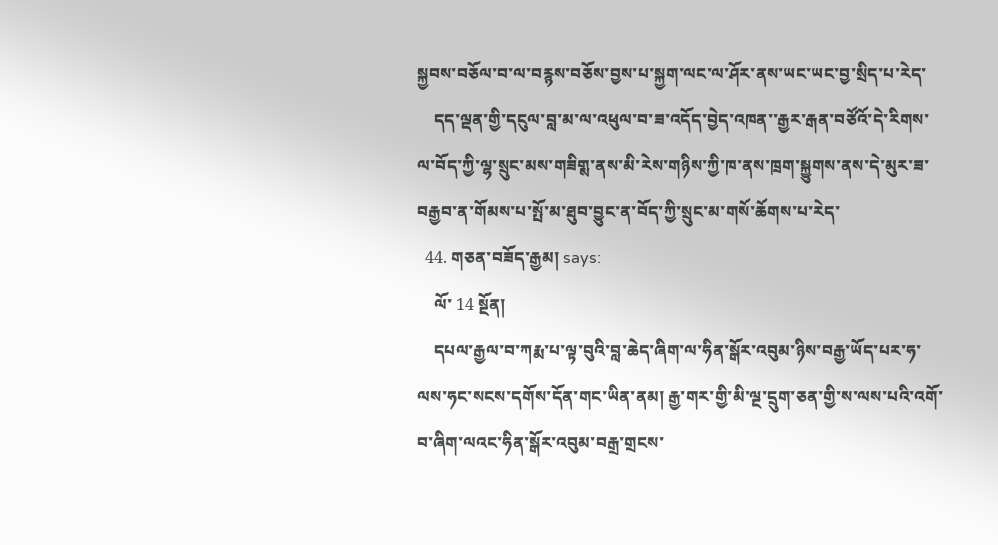སྐྱབས་བཅོལ་བ་ལ་བརྙས་བཅོས་བྱས་པ་སྐྱག་ལང་ལ་ཤོར་ནས་ཡང་ཡང་བྱ་སྲིད་པ་རེད་
    དད་ལྡན་གྱི་དངུལ་བླ་མ་ལ་འཕུལ་བ་ཟ་འདོད་བྱེད་འཁན་་རྒྱར་རྒན་བཙོའོ་དེ་རིགས་ལ་བོད་ཀྱི་ལྷ་སྲུང་མས་གཟིགྶ་ནས་མི་རེས་གཉིས་ཀྱི་ཁ་ནས་ཁྲག་སྐྱུགས་ནས་དེ་མུར་ཟ་བརྒྱབ་ན་གོམས་པ་སྤོ་མ་ཐུབ་བྱུང་ན་བོད་ཀྱི་སྲུང་མ་གསོ་ཆོགས་པ་རེད་
  44. གཅན་བཟོད་རྒྱམ། says:
    ལོ་ 14 སྔོན།
    དཔལ་རྒྱལ་བ་ཀརྨ་པ་ལྟ་བུའི་བླ་ཆེད་ཞིག་ལ་ཧིན་སྒོར་འབུམ་ཉིས་བརྒྱ་ཡོད་པར་ཧ་ལས་ཧང་སངས་དགོས་དོན་གང་ཡིན་ནམ། རྒྱ་གར་གྱི་མི་ལྔ་དྲུག་ཅན་གྱི་ས་ལས་པའི་འགོ་བ་ཞིག་ལའང་ཧིན་སྒོར་འབུམ་བརྒྲ་གྲངས་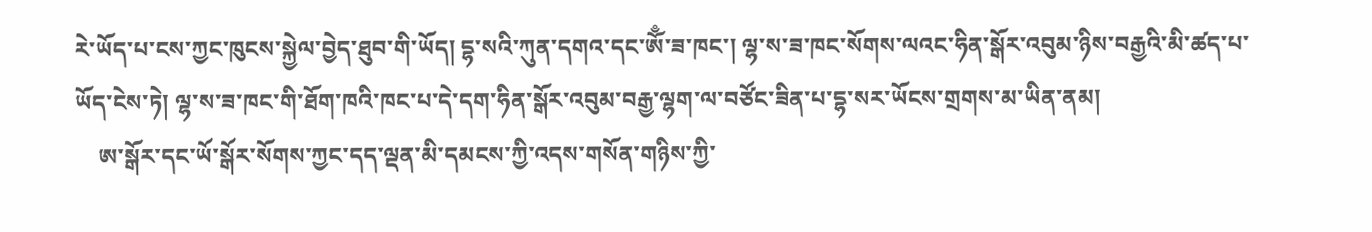རེ་ཡོད་པ་ངས་ཀྱང་ཁུངས་སྐྱེལ་བྱེད་ཐུབ་གི་ཡོད། དྷ་སའི་ཀུན་དགའ་དང་ཨོྃ་ཟ་ཁང་། ལྷ་ས་ཟ་ཁང་སོགས་ལའང་ཧིན་སྒོར་འབུམ་ཉིས་བརྒྱའི་མི་ཚད་པ་ཡོད་ངེས་ཏེ། ལྷ་ས་ཟ་ཁང་གི་ཐོག་ཁའི་ཁང་པ་དེ་དག་ཧིན་སྒོར་འབུམ་བརྒྱ་ལྷག་ལ་བཙོང་ཟིན་པ་དྷ་སར་ཡོངས་གྲགས་མ་ཡིན་ནམ།
    ཨ་སྒོར་དང་ཡོ་སྒོར་སོགས་ཀྱང་དད་ལྡན་མི་དམངས་ཀྱི་འདས་གསོན་གཉིས་ཀྱི་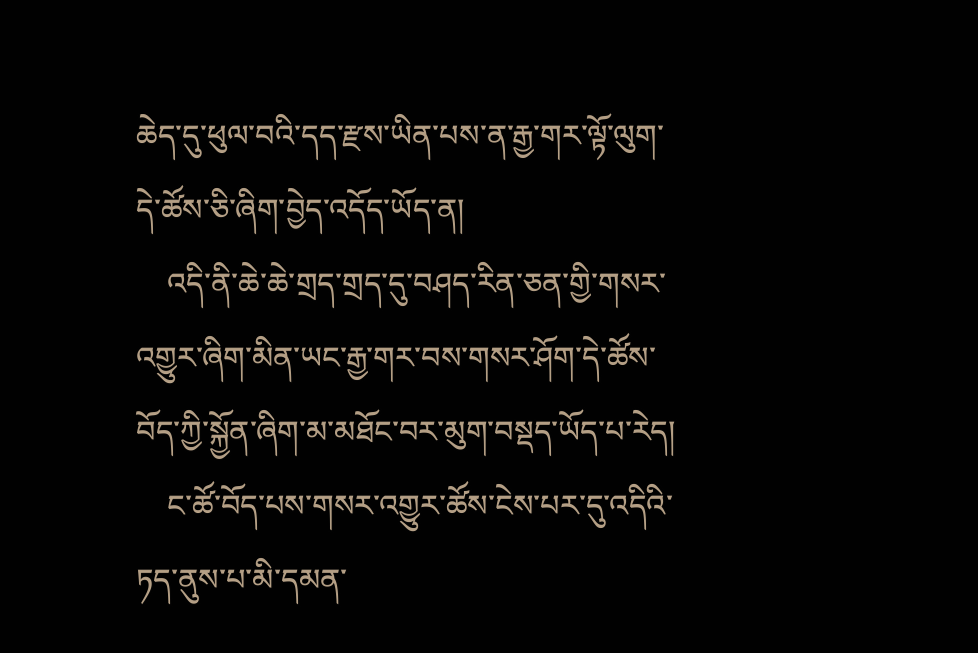ཆེད་དུ་ཕུལ་བའི་དད་རྫས་ཡིན་པས་ན་རྒྱ་གར་ལྟོ་ལུག་དེ་ཚོས་ཅི་ཞིག་བྱེད་འདོད་ཡོད་ན།
    འདི་ནི་ཆེ་ཆེ་གྲད་གྲད་དུ་བཤད་རིན་ཅན་གྱི་གསར་འགྱུར་ཞིག་མིན་ཡང་རྒྱ་གར་བས་གསར་ཤོག་དེ་ཚོས་བོད་ཀྱི་སྐྱོན་ཞིག་མ་མཐོང་བར་མུག་བསྡད་ཡོད་པ་རེད།
    ང་ཚོ་བོད་པས་གསར་འགྱུར་ཚོས་ངེས་པར་དུ་འདིའི་ཏད་ནུས་པ་མི་དམན་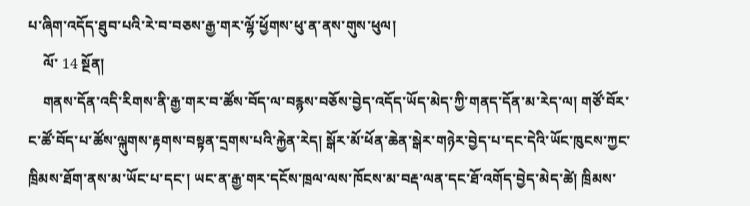པ་ཞིག་འདོད་ཐུབ་པའི་རེ་བ་བཅས་རྒྱ་གར་ལྷོ་ཕྱོགས་ཕུ་ན་ནས་གུས་ཕུལ།
    ལོ་ 14 སྔོན།
    གནས་དོན་འདི་རིགས་ནི་རྒྱ་གར་བ་ཚོས་བོད་ལ་བརྙས་བཅོས་བྱེད་འདོད་ཡོད་མེད་ཀྱི་གནད་དོན་མ་རེད་ལ། གཙོ་བོར་ང་ཚོ་བོད་པ་ཚོས་ལྐུགས་རྟགས་བསྟན་དྲགས་པའི་རྐྱེན་རེད། སྒོར་མོ་ཕོན་ཆེན་སྒེར་གཉེར་བྱེད་པ་དང་དེའི་ཡོང་ཁུངས་ཀྱང་ཁྲིམས་ཐོག་ནས་མ་ཡོང་པ་དང་། ཡང་ན་རྒྱ་གར་དངོས་ཁྲལ་ལས་ཁོངས་མ་བརྡ་ལན་དང་ཐོ་འགོད་བྱེད་མེད་ཚེ། ཁྲིམས་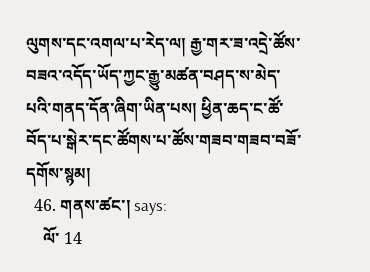ལུགས་དང་འགལ་པ་རེད་ལ། རྒྱ་གར་ཟ་འདྲེ་ཚོས་བཟའ་འདོད་ཡོད་ཀྱང་རྒྱུ་མཚན་བཤད་ས་མེད་པའི་གནད་དོན་ཞིག་ཡིན་པས། ཕྱིན་ཆད་ང་ཚོ་བོད་པ་སྒེར་དང་ཚོགས་པ་ཚོས་གཟབ་གཟབ་བཟོ་དགོས་སྙམ།
  46. གནས་ཚང་། says:
    ལོ་ 14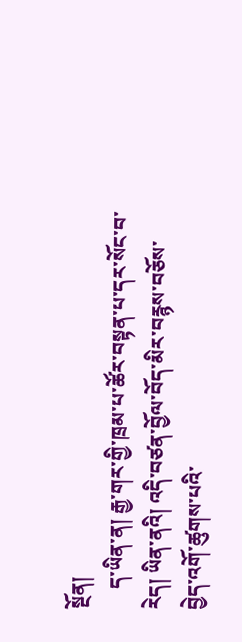སྔོན།
    ད་ཡིན་ན། རྒྱ་གར་གྱི་ཁྲམ་པ་ཚོར་བསྟན་པ་དར་སོང་བ་རེད། ཡིན་ནའི། འདི་བཙན་བྱོལ་བོད་མིར་བརྙས་བཅོས་བྱེད་འགོ་ཚུགས་པའི་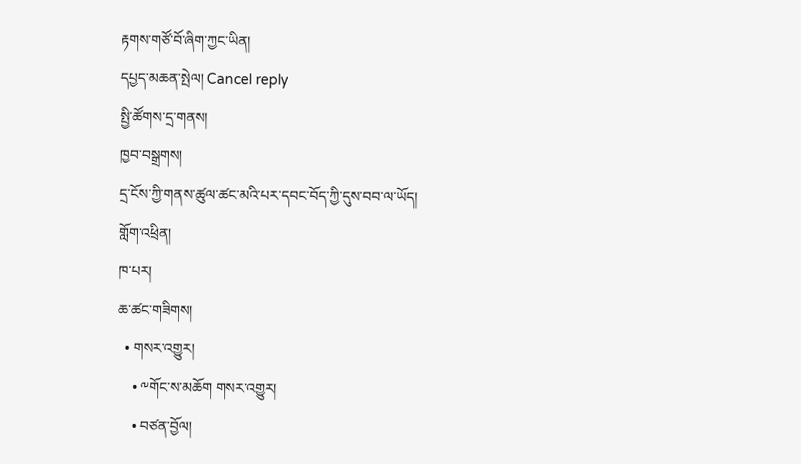རྟགས་གཙོ་བོ་ཞིག་ཀྱང་ཡིན།
དཔྱད་མཆན་སྤེལ། Cancel reply
སྤྱི་ཚོགས་དྲ་གནས།
ཁྱབ་བསྒྲགས།
དྲ་ངོས་ཀྱི་གནས་ཚུལ་ཚང་མའི་པར་དབང་བོད་ཀྱི་དུས་བབ་ལ་ཡོད།
གློག་འཕྲིན།
ཁ་པར།
ཆ་ཚང་གཟིགས།
  • གསར་འགྱུར།
    • ༸གོང་ས་མཆོག གསར་འགྱུར།
    • བཙན་བྱོལ།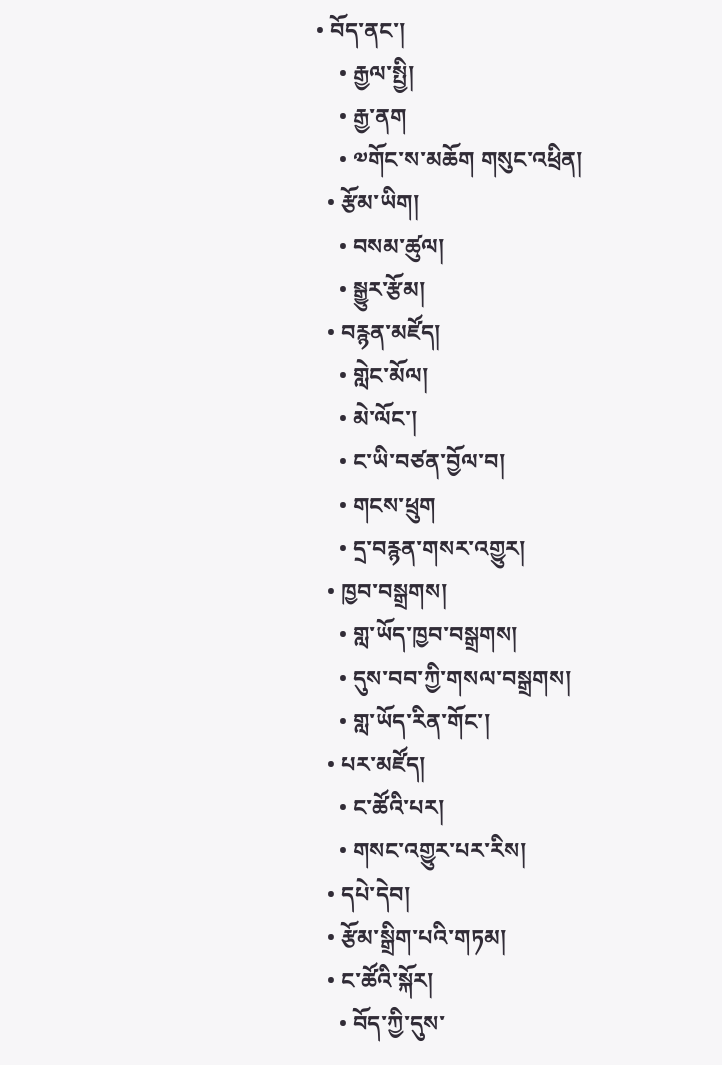• བོད་ནང་།
    • རྒྱལ་སྤྱི།
    • རྒྱ་ནག
    • ༧གོང་ས་མཆོག གསུང་འཕྲིན།
  • རྩོམ་ཡིག།
    • བསམ་ཚུལ།
    • སྒྱུར་རྩོམ།
  • བརྙན་མཛོད།
    • གླེང་མོལ།
    • མེ་ལོང་།
    • ང་ཡི་བཙན་བྱོལ་བ།
    • གངས་ཕྲུག
    • དྲ་བརྙན་གསར་འགྱུར།
  • ཁྱབ་བསྒྲགས།
    • གླ་ཡོད་ཁྱབ་བསྒྲགས།
    • དུས་བབ་ཀྱི་གསལ་བསྒྲགས།
    • གླ་ཡོད་རིན་གོང་།
  • པར་མཛོད།
    • ང་ཚོའི་པར།
    • གསང་འགྱུར་པར་རིས།
  • དཔེ་དེབ།
  • རྩོམ་སྒྲིག་པའི་གཏམ།
  • ང་ཚོའི་སྐོར།
    • བོད་ཀྱི་དུས་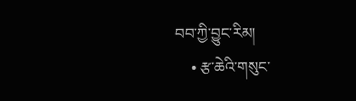བབ་ཀྱི་བྱུང་རིམ།
    • རྩ་ཆེའི་གསུང་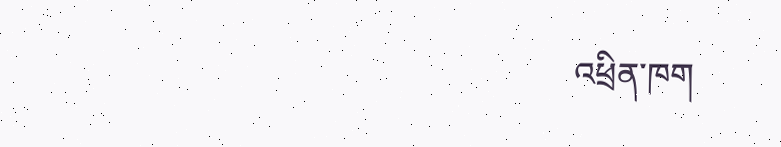འཕྲིན་ཁག